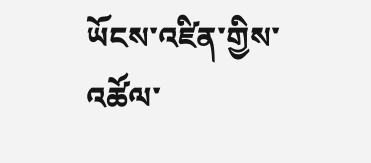ཡོངས་འཛིན་གྱིས་འཚོལ་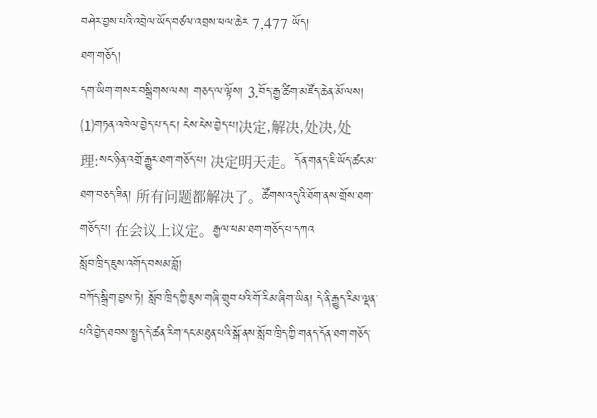བཤེར་བྱས་པའི་འབྲེལ་ཡོད་བཙལ་འབྲས་ཕལ་ཆེར 7,477 ཡོད།
ཐག་གཅོད།
དག་ཡིག་གསར་བསྒྲིགས་ལས། གཅད་ལ་ལྟོས། 3.བོད་རྒྱ་ཚིག་མཛོད་ཆེན་མོ་ལས། ⑴གཏན་འཁེལ་བྱེད་པ་དང་། ངེས་ངེས་བྱེད་པ།决定,解决,处决,处理:སང་ཉིན་འགྲོ་རྒྱུར་ཐག་གཅོད་པ། 决定明天走。དོན་གནད་ཇི་ཡོད་ཚང་མ་ཐག་བཅད་ཟིན། 所有问题都解决了。ཚོགས་འདུའི་ཐོག་ནས་གྲོས་ཐག་གཅོད་པ། 在会议上议定。རྒྱལ་ཕམ་ཐག་གཅོད་པ་དཀའ
སློབ་ཁྲིད་ཇུས་འགོད་བསམ་བློ།
བཀོད་སྒྲིག་བྱས་ཏེ། སློབ་ཁྲིད་ཀྱི་ཇུས་གཞི་གྲུབ་པའི་གོ་རིམ་ཞིག་ཡིན། དེ་ནི་རྒྱུད་རིམ་ལྡན་པའི་བྱེད་ཐབས་སྤྱད་དེ་ཚན་རིག་དང་མཐུན་པའི་སྒོ་ནས་སློབ་ཁྲིད་ཀྱི་གནད་དོན་ཐག་གཅོད་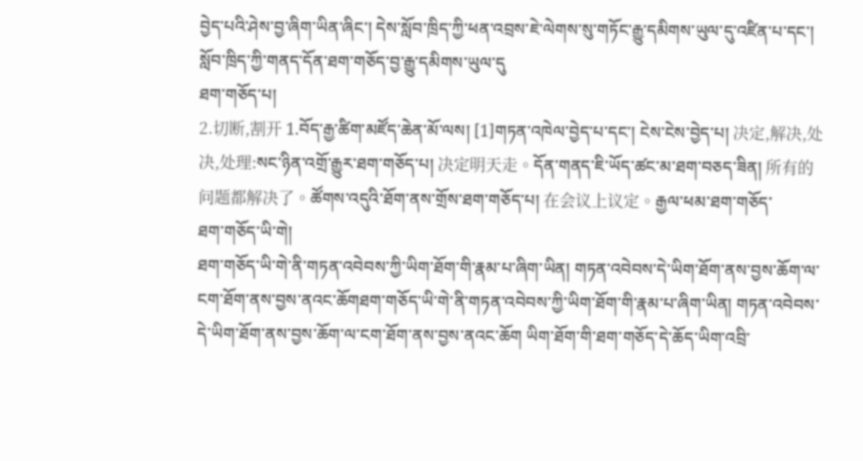བྱེད་པའི་ཤེས་བྱ་ཞིག་ཡིན་ཞིང་། དེས་སློབ་ཁྲིད་ཀྱི་ཕན་འབྲས་ཇེ་ལེགས་སུ་གཏོང་རྒྱུ་དམིགས་ཡུལ་དུ་འཛིན་པ་དང་། སློབ་ཁྲིད་ཀྱི་གནད་དོན་ཐག་གཅོད་བྱ་རྒྱུ་དམིགས་ཡུལ་དུ
ཐག་གཅོད་པ།
2.切断,割开 1.བོད་རྒྱ་ཚིག་མཛོད་ཆེན་མོ་ལས། [1]གཏན་འཁེལ་བྱེད་པ་དང་། ངེས་ངེས་བྱེད་པ། 决定,解决,处决,处理:སང་ཉིན་འགྲོ་རྒྱུར་ཐག་གཅོད་པ། 决定明天走。དོན་གནད་ཇི་ཡོད་ཚང་མ་ཐག་བཅད་ཟིན། 所有的问题都解决了。ཚོགས་འདུའི་ཐོག་ནས་གྲོས་ཐག་གཅོད་པ། 在会议上议定。རྒྱལ་ཕམ་ཐག་གཅོད་
ཐག་གཅོད་ཡི་གེ།
ཐག་གཅོད་ཡི་གེ་ནི་གཏན་འབེབས་ཀྱི་ཡིག་ཐོག་གི་རྣམ་པ་ཞིག་ཡིན། གཏན་འབེབས་དེ་ཡིག་ཐོག་ནས་བྱས་ཆོག་ལ་ངག་ཐོག་ནས་བྱས་ནའང་ཆོགཐག་གཅོད་ཡི་གེ་ནི་གཏན་འབེབས་ཀྱི་ཡིག་ཐོག་གི་རྣམ་པ་ཞིག་ཡིན། གཏན་འབེབས་དེ་ཡིག་ཐོག་ནས་བྱས་ཆོག་ལ་ངག་ཐོག་ནས་བྱས་ནའང་ཆོག ཡིག་ཐོག་གི་ཐག་གཅོད་དེ་ཆོད་ཡིག་འབྲི་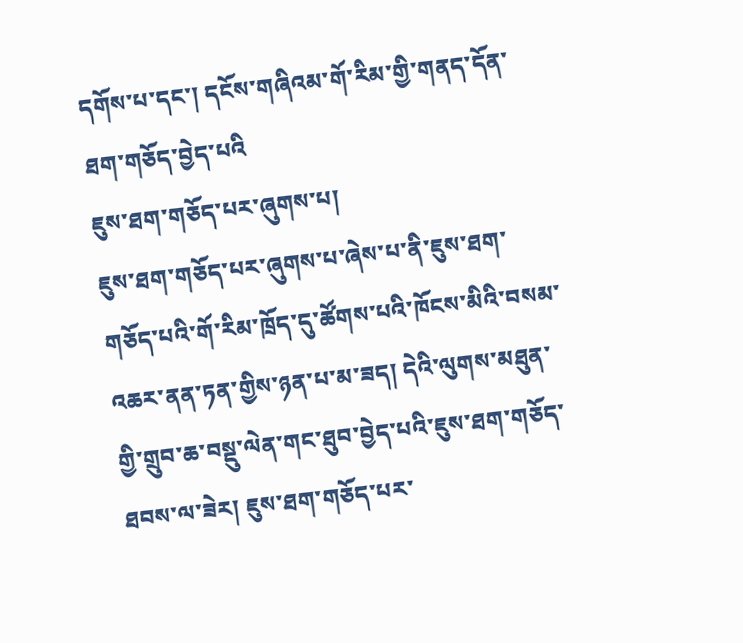དགོས་པ་དང་། དངོས་གཞིའམ་གོ་རིམ་གྱི་གནད་དོན་ཐག་གཅོད་བྱེད་པའི
ཇུས་ཐག་གཅོད་པར་ཞུགས་པ།
ཇུས་ཐག་གཅོད་པར་ཞུགས་པ་ཞེས་པ་ནི་ཇུས་ཐག་གཅོད་པའི་གོ་རིམ་ཁྲོད་དུ་ཚོགས་པའི་ཁོངས་མིའི་བསམ་འཆར་ནན་ཏན་གྱིས་ཉན་པ་མ་ཟད། དེའི་ལུགས་མཐུན་གྱི་གྲུབ་ཆ་བསྡུ་ལེན་གང་ཐུབ་བྱེད་པའི་ཇུས་ཐག་གཅོད་ཐབས་ལ་ཟེར། ཇུས་ཐག་གཅོད་པར་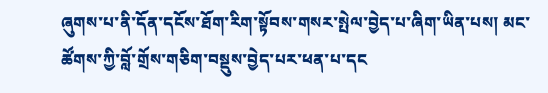ཞུགས་པ་ནི་དོན་དངོས་ཐོག་རིག་སྟོབས་གསར་སྤེལ་བྱེད་པ་ཞིག་ཡིན་པས། མང་ཚོགས་ཀྱི་བློ་གྲོས་གཅིག་བསྡུས་བྱེད་པར་ཕན་པ་དང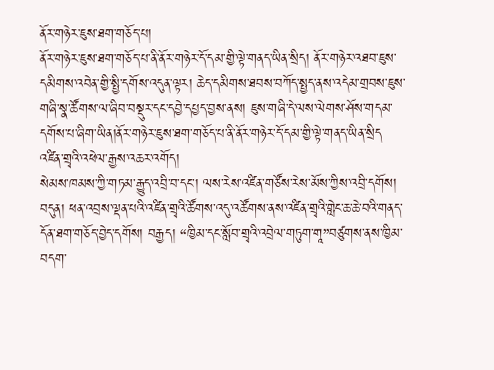ནོར་གཉེར་ཇུས་ཐག་གཅོད་པ།
ནོར་གཉེར་ཇུས་ཐག་གཅོད་པ་ནི་ནོར་གཉེར་དོ་དམ་གྱི་ལྟེ་གནད་ཡིན་སྲིད། ནོར་གཉེར་འཐབ་ཇུས་དམིགས་འབེན་གྱི་སྤྱི་དགོས་འདུན་ལྟར། ཆེད་དམིགས་ཐབས་བཀོད་སྤྱད་ནས་འདེམ་གྲབས་ཇུས་གཞི་སྣ་ཚོགས་ལ་ཞིབ་བསྡུར་དང་དབྱེ་དཔྱད་བྱས་ནས། ཇུས་གཞི་དེ་ལས་ལེགས་ཤོས་གདམ་དགོས་པ་ཞིག་ཡིན།ནོར་གཉེར་ཇུས་ཐག་གཅོད་པ་ནི་ནོར་གཉེར་དོ་དམ་གྱི་ལྟེ་གནད་ཡིན་སྲིད
འཛིན་གྲྭའི་འཕེལ་རྒྱས་འཆར་འགོད།
སེམས་ཁམས་ཀྱི་གཏམ་རྒྱུད་འབྲི་བ་དང་། ལས་རེས་འཛིན་གཙོས་རེས་མོས་ཀྱིས་འབྲི་དགོས། བདུན། ཕན་འབྲས་ལྡན་པའི་འཛིན་གྲྭའི་ཚོགས་འདུ་འཚོགས་ནས་འཛིན་གྲྭའི་གླེང་ཆ་ཆེ་བའི་གནད་དོན་ཐག་གཅོད་བྱེད་དགོས། བརྒྱད། “ཁྱིམ་དང་སློབ་གྲྭའི་འབྲེལ་གཏུག་གཱ”བཙུགས་ནས་ཁྱིམ་བདག་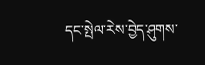དང་སྤེལ་རེས་བྱེད་ཤུགས་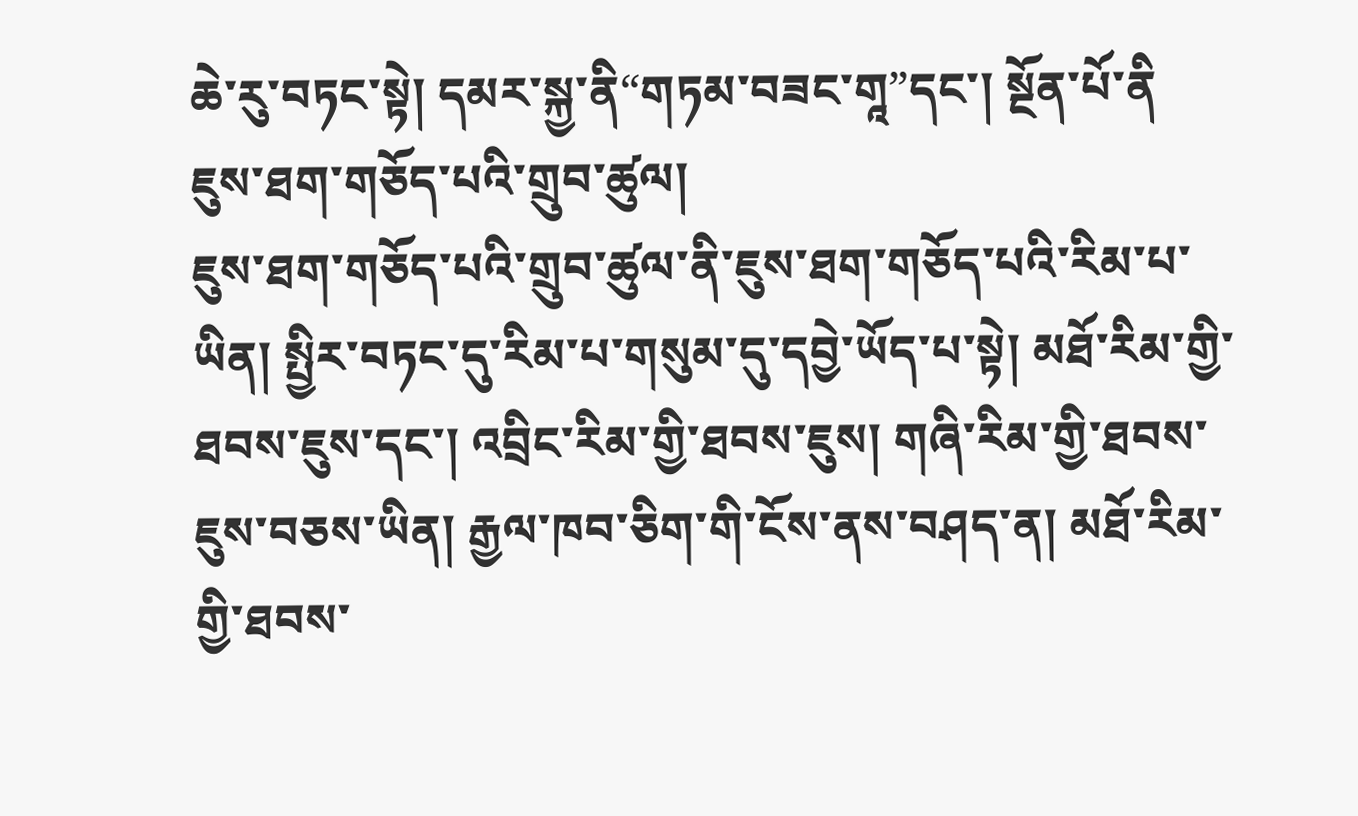ཆེ་རུ་བཏང་སྟེ། དམར་སྐྱ་ནི“གཏམ་བཟང་གཱ”དང་། སྔོན་པོ་ནི
ཇུས་ཐག་གཅོད་པའི་གྲུབ་ཚུལ།
ཇུས་ཐག་གཅོད་པའི་གྲུབ་ཚུལ་ནི་ཇུས་ཐག་གཅོད་པའི་རིམ་པ་ཡིན། སྤྱིར་བཏང་དུ་རིམ་པ་གསུམ་དུ་དབྱེ་ཡོད་པ་སྟེ། མཐོ་རིམ་གྱི་ཐབས་ཇུས་དང་། འབྲིང་རིམ་གྱི་ཐབས་ཇུས། གཞི་རིམ་གྱི་ཐབས་ཇུས་བཅས་ཡིན། རྒྱལ་ཁབ་ཅིག་གི་ངོས་ནས་བཤད་ན། མཐོ་རིམ་གྱི་ཐབས་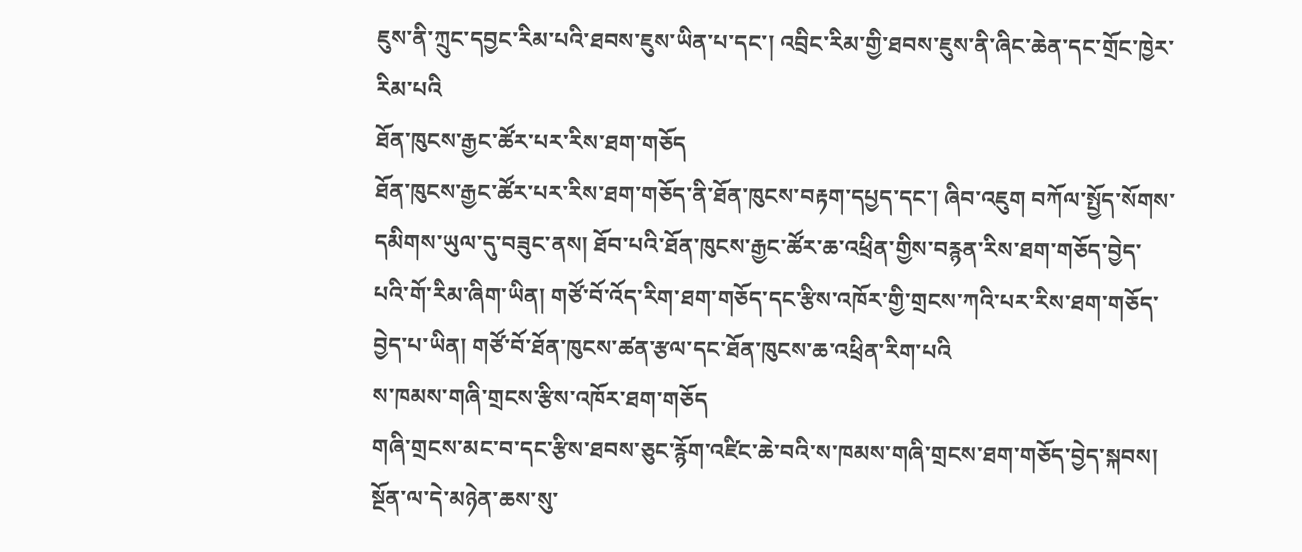ཇུས་ནི་ཀྲུང་དབྱང་རིམ་པའི་ཐབས་ཇུས་ཡིན་པ་དང་། འབྲིང་རིམ་གྱི་ཐབས་ཇུས་ནི་ཞིང་ཆེན་དང་གྲོང་ཁྱེར་རིམ་པའི
ཐོན་ཁུངས་རྒྱང་ཚོར་པར་རིས་ཐག་གཅོད
ཐོན་ཁུངས་རྒྱང་ཚོར་པར་རིས་ཐག་གཅོད་ནི་ཐོན་ཁུངས་བརྟག་དཔྱད་དང་། ཞིབ་འཇུག བཀོལ་སྤྱོད་སོགས་དམིགས་ཡུལ་དུ་བཟུང་ནས། ཐོབ་པའི་ཐོན་ཁུངས་རྒྱང་ཚོར་ཆ་འཕྲིན་གྱིས་བརྙན་རིས་ཐག་གཅོད་བྱེད་པའི་གོ་རིམ་ཞིག་ཡིན། གཙོ་བོ་འོད་རིག་ཐག་གཅོད་དང་རྩིས་འཁོར་གྱི་གྲངས་ཀའི་པར་རིས་ཐག་གཅོད་བྱེད་པ་ཡིན། གཙོ་བོ་ཐོན་ཁུངས་ཚན་རྩལ་དང་ཐོན་ཁུངས་ཆ་འཕྲིན་རིག་པའི
ས་ཁམས་གཞི་གྲངས་རྩིས་འཁོར་ཐག་གཅོད
གཞི་གྲངས་མང་བ་དང་རྩིས་ཐབས་ཅུང་རྙོག་འཛིང་ཆེ་བའི་ས་ཁམས་གཞི་གྲངས་ཐག་གཅོད་བྱེད་སྐབས། སྔོན་ལ་དེ་མཉེན་ཆས་སུ་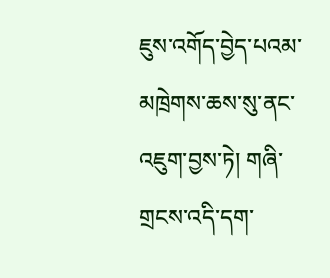ཇུས་འགོད་བྱེད་པའམ་མཁྲེགས་ཆས་སུ་ནང་འཇུག་བྱས་ཏེ། གཞི་གྲངས་འདི་དག་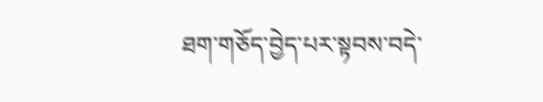ཐག་གཅོད་བྱེད་པར་སྟབས་བདེ་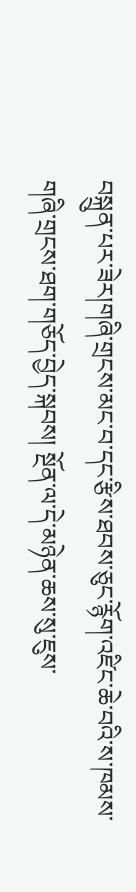བསྐྲུན་པར་ཟེར།གཞི་གྲངས་མང་བ་དང་རྩིས་ཐབས་ཅུང་རྙོག་འཛིང་ཆེ་བའི་ས་ཁམས་གཞི་གྲངས་ཐག་གཅོད་བྱེད་སྐབས། སྔོན་ལ་དེ་མཉེན་ཆས་སུ་ཇུས་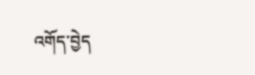འགོད་བྱེད